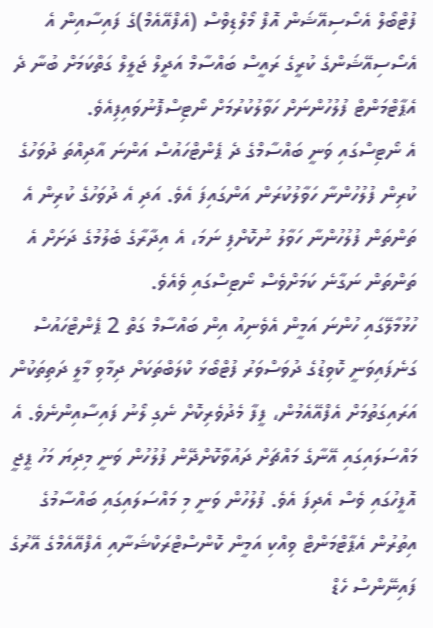ފުޓްބޯލް އެސޯސިއޭޝަން އޮފް މޯލްޑިވްސް (އެފްއޭއެމް)ގެ ފައިސާއިން އެ އެސޯސިއޭޝަންގެ ކުރީގެ ރައީސް ބައްސާމް އަދީލް ޖަލީލް ގަތްކަމަށް ބުނާ ދެ އެޕާޓްމަންޓް ފުލުހުންނަށް ހަވާލުކުރުމަށް ނޯޓިސްފޮނުވައިފިއެވެ.
އެ ނޯޓިސްގައި ވަނީ ބައްސާމްގެ ދެ ޕެންޓްހައުސް އަންނަ އާދިއްތަ ދުވަހުގެ ކުރިން ފުލުހުންނާ ހަވާލުކުރަން އަންގައިފަ އެވެ. އަދި އެ ދުވަހުގެ ކުރިން އެ ތަންތަން ފުލުހުންނާ ހަވާލު ނުކޮށްފި ނަމަ، އެ އިދާރާގެ ބެލުމުގެ ދަށަށް އެ ތަންތަން ނަގާނެ ކަމަށްވެސް ނޯޓިސްގައި ވެއެވެ.
ހުޅުމާލޭގައި ހުންނަ އަމީން އެވެނިއު އިން ބައްސާމް ގަތް 2 ޕެންޓްހައުސް ގަނެފައިވަނީ ކޮވިޑުގެ ދުވަސްވަރު ފުޓްބޯޅަ ކްލަބްތަކަށް ދިމާވި މާލީ ދަތިތަކުން އަރައިގަތުމަށް އެފްއޭއެމުން، ފީފާ މެދުވެރިކޮށް ނެގި ލޯނު ފައިސާއިންނެވެ. އެ މައްސަލައިގައި އޭނާގެ މައްޗަށް ދައުވާކޮށްދޭން ފުލުހުން ވަނީ މިދިޔަ މަހު ޕީޖީ އޮފީހުގައި ވެސް އެދިފަ އެވެ. ފުލުހުން ވަނީ މި މައްސަލައިގައި ބައްސާމުގެ އިތުރުން އެޕާޓްމަންޓް ވިއްކި އަމީން ކޮންސްޓްރަކްޝަނާއި އެފްއޭއެމްގެ އޭރުގެ ފައިނޭންސް ހެޑް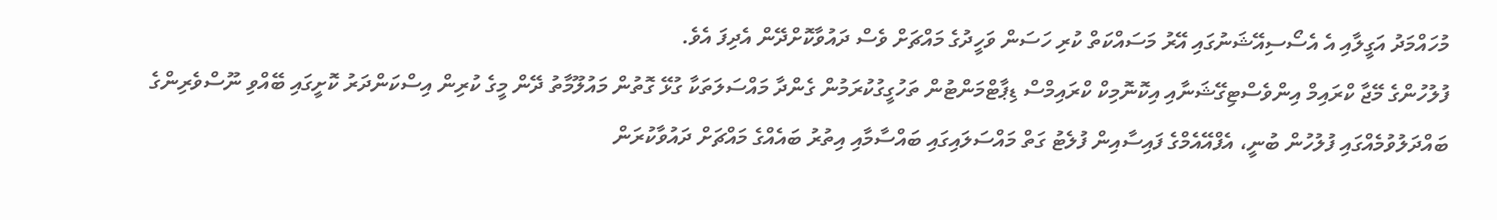މުހައްމަދު އަގީލާއި އެ އެސޯސިއޭޝަނުގައި އޭރު މަސައްކަތް ކުރި ހަސަން ވަހީދުގެ މައްޗަށް ވެސް ދައުވާކޮށްދޭން އެދިފަ އެވެ.
ފުލުހުންގެ މޭޖާ ކްރައިމް އިންވެސްޓިގޭޝަނާއި އިކޮނޮމިކް ކްރައިމްސް ޑިޕާޓްމަންޓުން ތަހުގީގުކުރަމުން ގެންދާ މައްސަލަތަކާ ގުޅޭ ގޮތުން މައުލޫމާތު ދޭން މީގެ ކުރިން އިސްކަންދަރު ކޮށީގައި ބޭއްވި ނޫސްވެރިންގެ ބައްދަލުވުމެއްގައި ފުލުހުން ބުނީ، އެފްއޭއެމްގެ ފައިސާއިން ފުލެޓު ގަތް މައްސަލައިގައި ބައްސާމާއި އިތުރު ބައެއްގެ މައްޗަށް ދައުވާކުރަން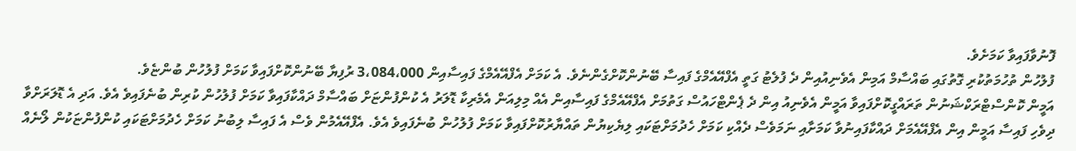ފޮނުވާފައިވާ ކަމަށެވެ.
ފުލުހުން ތުހުމަތުކުރި ގޮތުގައި ބައްސާމް އަމިން އެވެނިއުއިން ދެ ފުލެޓު ގަތީ އެފްއޭއެމްގެ ފައިސާ ބޭނުންކޮށްގެންނެވެ. އެ ކަމަށް އެފްއޭއެމްގެ ފައިސާއިން 3،084،000 ރުފިޔާ ބޭނުންކޮށްފައިވާ ކަމަށް ފުލުހުން ބުންޏެވެ.
އަމީން ކޮންސްޓްރަކްޝަނުން ތަރައްގީކޮށްފައިވާ އަމީން އެވެނިއު އިން ދެ ޕެންޓްހައުސް ގަތުމަށް އެފްއޭއެމްގެ ފައިސާއިން އެއް މިލިއަން އެމެރިކާ ޑޮލަރު އެ ކުންފުންޏަށް ބައްސާމް ދައްކާފައިވާ ކަމަށް ފުލުހުން ކުރިން ބުނެފައިވެ އެވެ. އަދި އެ ޑޮލަރަށްވާ ދިވެހި ފައިސާ އަމީން އިން އެފްއޭއެމަށް ދައްކާފައިނުވާ ކަމަށާއި ނަމަވެސް ދެއްކި ކަމަށް ހެދުމަށްޓަކައި ލިޔެކިޔުން ތައްޔާރުކޮށްފައިވާ ކަމަށް ފުލުހުން ބުނެފައިވެ އެވެ. އެފްއޭއެމުން ވެސް އެ ފައިސާ ލިބުނު ކަމަށް ހެދުމަށްޓަކައި ކުންފުންޏަކުން ލޯނެއް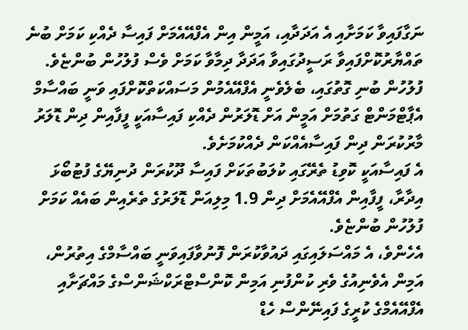ނަގާފައިވާ ކަމަށާއި އެ އަދަދާއި، އަމީން އިން އެފްއޭއެމަށް ފައިސާ ދެއްކި ކަމަށް ބުނެ ތައްޔާރުކޮށްފައިވާ ރަސީދުގައިވާ އަދަދާ ދިމާވާ ކަމަށް ވެސް ފުލުހުން ބުންޏެވެ.
ފުލުހުން ބުނި ގޮތުގައި، ބެލެވެނީ އެފްއޭއެމުން މަސައްކަތްކޮށްފައި ވަނީ ބައްސާމް އެޕާޓްމަންޓް ގަތުމަށް އަމީން އަށް ޑޮލަރުން ދެއްކި ފައިސާއަކީ ފީފާއިން ދިން ޑޮލަރު މާރުކުރަން ދިން ފައިސާއެއްކަން ދެއްކުމަށެވެ.
އެ ފައިސާއަކީ ކޮވިޑު ތެރޭގައި ކުލަބުތަކަށް ފައިސާ ދޫކުރަން ދުނިޔޭގެ ފުޓުބޯޅަ އިދާރާ، ފީފާއިން އެފްއޭއެމަށް ދިން 1.9 މިލިއަން ޑޮލަރުގެ ތެރެއިން ބައެއް ކަމަށް ފުލުހުން ބުންޏެވެ.
އެހެންވެ، އެ މައްސަލައިގައި ދައުވާކުރަން ފޮނުވާފައިވަނީ ބައްސާމްގެ އިތުރުން، އަމިން އެވެނިއުގެ ވެރި ކުންފުނި އަމިން ކޮންސްޓްރަކްޝަންސްގެ މައްޗަށާއި އެފްއޭއެމްގެ ކުރީގެ ފައިނޭންސް ހެޑް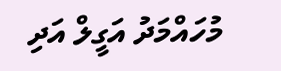މުހައްމަދު އަގީލް އަދި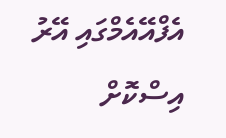އެފްއޭއެމްގައި އޭރު އިސްކޮށް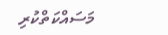މަސައްކަތްކުރި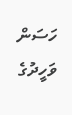ހަސަން ވަހީދުގެ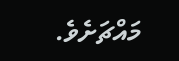މައްޗަށެވެ.